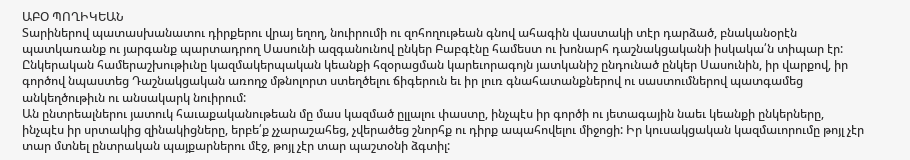ԱԲՕ ՊՈՂԻԿԵԱՆ
Տարիներով պատասխանատու դիրքերու վրայ եղող, նուիրումի ու զոհողութեան գնով ահագին վաստակի տէր դարձած, բնականօրէն պատկառանք ու յարգանք պարտադրող Սասունի ազգանունով ընկեր Բաբգէնը համեստ ու խոնարհ դաշնակցականի իսկակա՛ն տիպար էր:
Ընկերական համերաշխութիւնը կազմակերպական կեանքի հզօրացման կարեւորագոյն յատկանիշ ընդունած ընկեր Սասունին, իր վարքով, իր գործով նպաստեց Դաշնակցական առողջ մթնոլորտ ստեղծելու ճիգերուն եւ իր լուռ գնահատանքներով ու սաստումներով պատգամեց անկեղծութիւն ու անսակարկ նուիրում:
Ան ընտրեալներու յատուկ հաւաքականութեան մը մաս կազմած ըլլալու փաստը, ինչպէս իր գործի ու յետագային նաեւ կեանքի ընկերները, ինչպէս իր սրտակից զինակիցները, երբե՛ք չչարաշահեց, չվերածեց շնորհք ու դիրք ապահովելու միջոցի: Իր կուսակցական կազմաւորումը թոյլ չէր տար մտնել ընտրական պայքարներու մէջ, թոյլ չէր տար պաշտօնի ձգտիլ: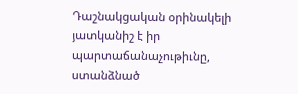Դաշնակցական օրինակելի յատկանիշ է իր պարտաճանաչութիւնը, ստանձնած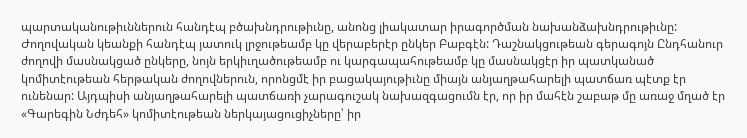պարտականութիւններուն հանդէպ բծախնդրութիւնը, անոնց լիակատար իրագործման նախանձախնդրութիւնը:
Ժողովական կեանքի հանդէպ յատուկ լրջութեամբ կը վերաբերէր ընկեր Բաբգէն: Դաշնակցութեան գերագոյն Ընդհանուր ժողովի մասնակցած ընկերը, նոյն երկիւղածութեամբ ու կարգապահութեամբ կը մասնակցէր իր պատկանած կոմիտէութեան հերթական ժողովներուն, որոնցմէ իր բացակայութիւնը միայն անյաղթահարելի պատճառ պէտք էր ունենար: Այդպիսի անյաղթահարելի պատճառի չարագուշակ նախազգացումն էր, որ իր մահէն շաբաթ մը առաջ մղած էր «Գարեգին Նժդեհ» կոմիտէութեան ներկայացուցիչները՝ իր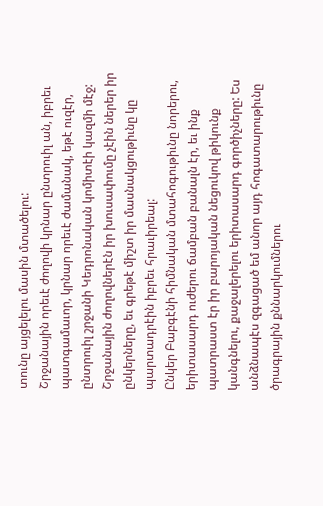տունը այցելելու մասին մտածելու:
Շրջանային որեւէ ժողովի կրնար ընտրուիլ ան, իբրեւ պատգամաւոր, կրնար որեւէ ժամանակ, եթէ ուզէր, ընտրուիլ շրջանի Կեդրոնական կոմիտէի կազմի մէջ: Շրջանային ժողովներէն իր խուսափումը չէին ներեր իր ընկերները, եւ գրեթէ միշտ իր մասնակցութիւնը կը պարտադրէին իբրեւ հրաւիրեալ:
Ընկեր Բաբգէնի հիմնական մտահոգութիւնը նորերու, երիտասարդ ուժերու ճամբան բանալն էր, եւ ինք պատրաստ էր իր բարոյական նեցուկով թիկունք կանգնելու, քաջալերելու երիտասարդ գործիչները: Ես անձնապէս զգացած եմ անոր այդ հոգատարութիւնը ծրագրային քննարկումներու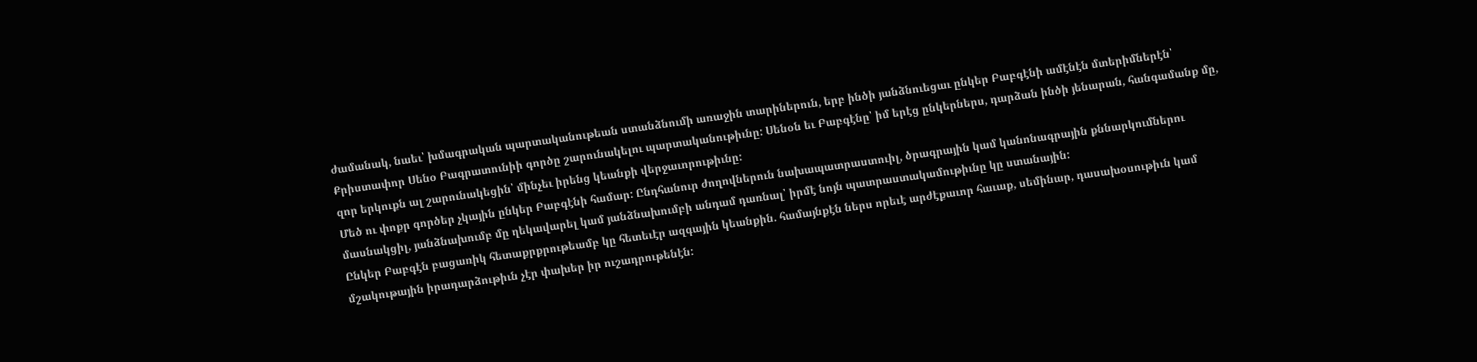ժամանակ, նաեւ՝ խմագրական պարտականութեան ստանձնումի առաջին տարիներուն, երբ ինծի յանձնուեցաւ ընկեր Բաբգէնի ամէնէն մտերիմներէն՝ Քրիստափոր Սենօ Բագրատունիի գործը շարունակելու պարտականութիւնը: Սենօն եւ Բաբգէնը՝ իմ երէց ընկերներս, դարձան ինծի յենարան, հանգամանք մը, զոր երկուքն ալ շարունակեցին՝ մինչեւ իրենց կեանքի վերջաւորութիւնը:
Մեծ ու փոքր գործեր չկային ընկեր Բաբգէնի համար: Ընդհանուր ժողովներուն նախապատրաստուիլ, ծրագրային կամ կանոնագրային քննարկումներու մասնակցիլ, յանձնախումբ մը ղեկավարել կամ յանձնախումբի անդամ դառնալ՝ իրմէ նոյն պատրաստակամութիւնը կը ստանային:
Ընկեր Բաբգէն բացառիկ հետաքրքրութեամբ կը հետեւէր ազգային կեանքին. համայնքէն ներս որեւէ արժէքաւոր հաւաք, սեմինար, դասախօսութիւն կամ մշակութային իրադարձութիւն չէր փախեր իր ուշադրութենէն: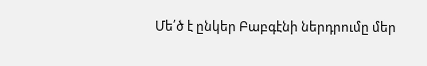Մե՛ծ է ընկեր Բաբգէնի ներդրումը մեր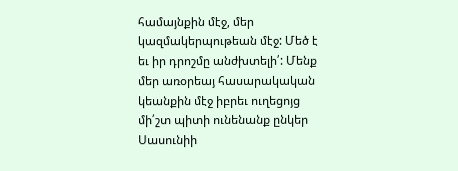համայնքին մէջ, մեր կազմակերպութեան մէջ: Մեծ է եւ իր դրոշմը անժխտելի՛: Մենք մեր առօրեայ հասարակական կեանքին մէջ իբրեւ ուղեցոյց մի՛շտ պիտի ունենանք ընկեր Սասունիի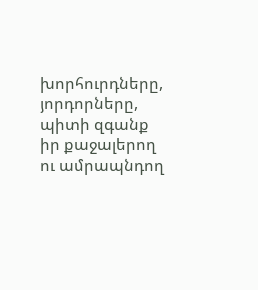խորհուրդները, յորդորները, պիտի զգանք իր քաջալերող ու ամրապնդող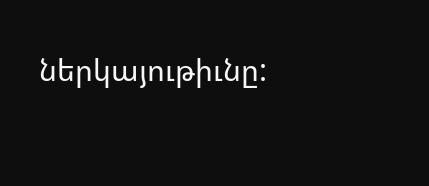ներկայութիւնը: